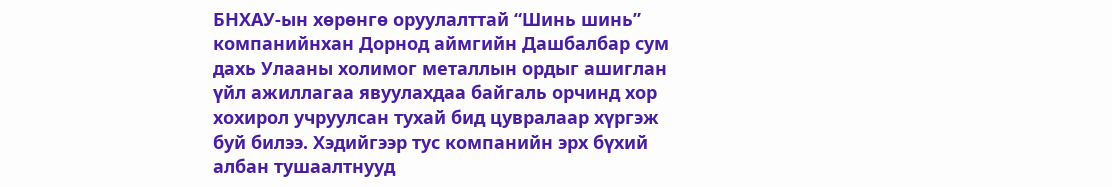БНХАУ-ын хөрөнгө оруулалттай “Шинь шинь” компанийнхан Дорнод аймгийн Дашбалбар сум дахь Улааны холимог металлын ордыг ашиглан үйл ажиллагаа явуулахдаа байгаль орчинд хор хохирол учруулсан тухай бид цувралаар хүргэж буй билээ. Хэдийгээр тус компанийн эрх бүхий албан тушаалтнууд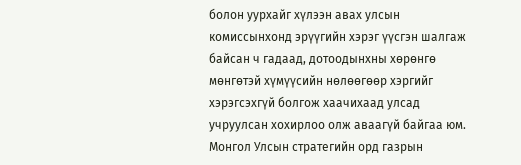болон уурхайг хүлээн авах улсын комиссынхонд эрүүгийн хэрэг үүсгэн шалгаж байсан ч гадаад, дотоодынхны хөрөнгө мөнгөтэй хүмүүсийн нөлөөгөөр хэргийг хэрэгсэхгүй болгож хаачихаад улсад учруулсан хохирлоо олж аваагүй байгаа юм. Монгол Улсын стратегийн орд газрын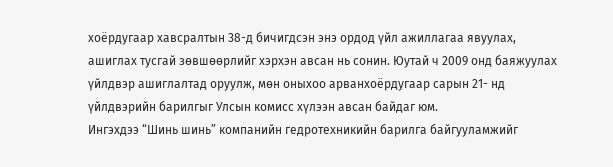хоёрдугаар хавсралтын 38-д бичигдсэн энэ ордод үйл ажиллагаа явуулах, ашиглах тусгай зөвшөөрлийг хэрхэн авсан нь сонин. Юутай ч 2009 онд баяжуулах үйлдвэр ашиглалтад оруулж, мөн оныхоо арванхоёрдугаар сарын 21- нд үйлдвэрийн барилгыг Улсын комисс хүлээн авсан байдаг юм.
Ингэхдээ “Шинь шинь” компанийн гедротехникийн барилга байгууламжийг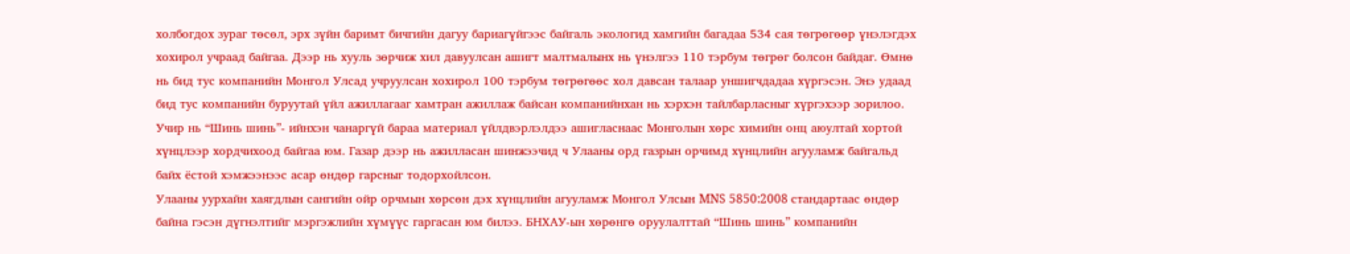холбогдох зураг төсөл, эрх зүйн баримт бичгийн дагуу бариагүйгээс байгаль экологид хамгийн багадаа 534 сая төгрөгөөр үнэлэгдэх хохирол учраад байгаа. Дээр нь хууль зөрчиж хил давуулсан ашигт малтмалынх нь үнэлгээ 110 тэрбум төгрөг болсон байдаг. Өмнө нь бид тус компанийн Монгол Улсад учруулсан хохирол 100 тэрбум төгрөгөөс хол давсан талаар уншигчдадаа хүргэсэн. Энэ удаад бид тус компанийн буруутай үйл ажиллагааг хамтран ажиллаж байсан компанийнхан нь хэрхэн тайлбарласныг хүргэхээр зорилоо. Учир нь “Шинь шинь”- ийнхэн чанаргүй бараа материал үйлдвэрлэлдээ ашигласнаас Монголын хөрс химийн онц аюултай хортой хүнцлээр хордчихоод байгаа юм. Газар дээр нь ажилласан шинжээчид ч Улааны орд газрын орчимд хүнцлийн агууламж байгальд байх ёстой хэмжээнээс асар өндөр гарсныг тодорхойлсон.
Улааны уурхайн хаягдлын сангийн ойр орчмын хөрсөн дэх хүнцлийн агууламж Монгол Улсын MNS 5850:2008 стандартаас өндөр байна гэсэн дүгнэлтийг мэргэжлийн хүмүүс гаргасан юм билээ. БНХАУ-ын хөрөнгө оруулалттай “Шинь шинь” компанийн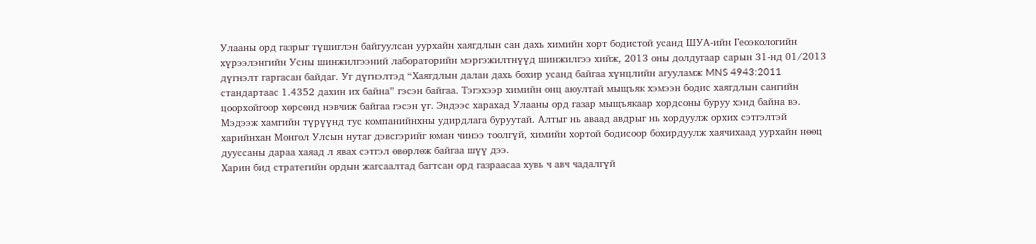Улааны орд газрыг түшиглэн байгуулсан уурхайн хаягдлын сан дахь химийн хорт бодистой усанд ШУА-ийн Геоэкологийн хүрээлэнгийн Усны шинжилгээний лабораторийн мэргэжилтнүүд шинжилгээ хийж, 2013 оны долдугаар сарын 31-нд 01/2013 дүгнэлт гаргасан байдаг. Уг дүгнэлтэд “Хаягдлын далан дахь бохир усанд байгаа хүнцлийн агууламж MNS 4943:2011 стандартаас 1.4352 дахин их байна” гэсэн байгаа. Тэгэхээр химийн онц аюултай мыщъяк хэмээн бодис хаягдлын сангийн цоорхойгоор хөрсөнд нэвчиж байгаа гэсэн үг. Эндээс харахад Улааны орд газар мыщъякаар хордсоны буруу хэнд байна вэ. Мэдээж хамгийн түрүүнд тус компанийнхны удирдлага буруутай. Алтыг нь аваад авдрыг нь хордуулж орхих сэтгэлтэй харийнхан Монгол Улсын нутаг дэвсгэрийг юман чинээ тоолгүй, химийн хортой бодисоор бохирдуулж хаячихаад уурхайн нөөц дууссаны дараа хаяад л явах сэтгэл өвөрлөж байгаа шүү дээ.
Харин бид стратегийн ордын жагсаалтад багтсан орд газраасаа хувь ч авч чадалгүй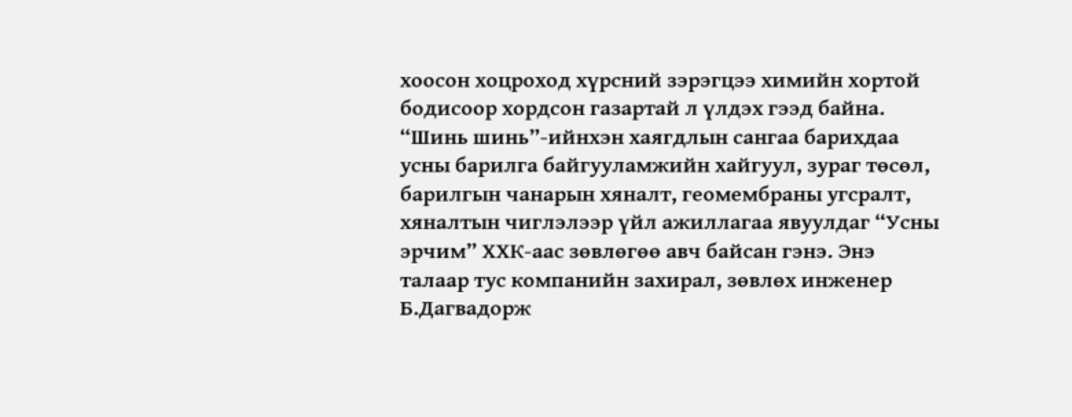хоосон хоцроход хүрсний зэрэгцээ химийн хортой бодисоор хордсон газартай л үлдэх гээд байна. “Шинь шинь”-ийнхэн хаягдлын сангаа барихдаа усны барилга байгууламжийн хайгуул, зураг төсөл, барилгын чанарын хяналт, геомембраны угсралт, хяналтын чиглэлээр үйл ажиллагаа явуулдаг “Усны эрчим” ХХК-аас зөвлөгөө авч байсан гэнэ. Энэ талаар тус компанийн захирал, зөвлөх инженер Б.Дагвадорж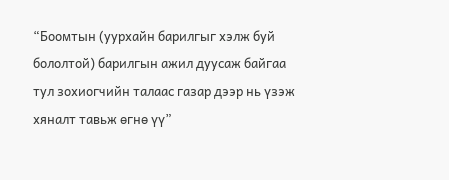“Боомтын (уурхайн барилгыг хэлж буй бололтой) барилгын ажил дуусаж байгаа тул зохиогчийн талаас газар дээр нь үзэж хяналт тавьж өгнө үү”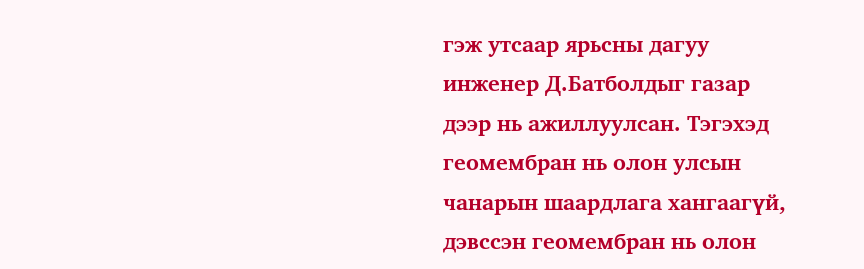гэж утсаар ярьсны дагуу инженер Д.Батболдыг газар дээр нь ажиллуулсан. Тэгэхэд геомембран нь олон улсын чанарын шаардлага хангаагүй, дэвссэн геомембран нь олон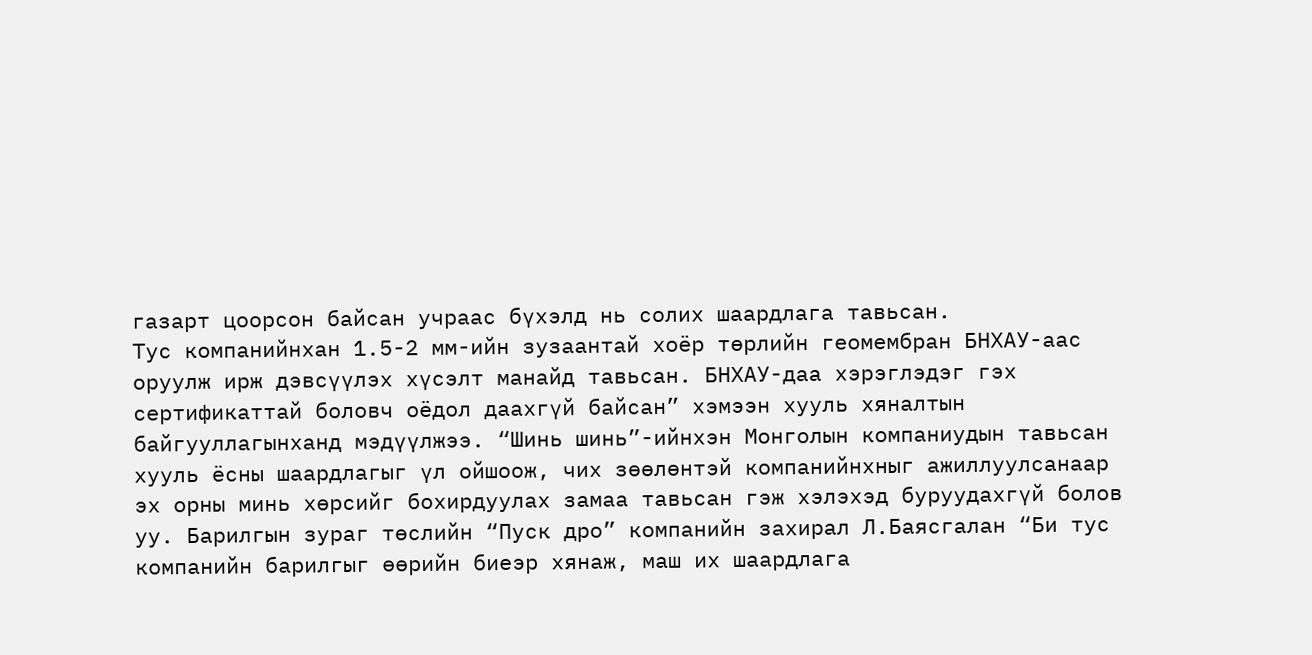газарт цоорсон байсан учраас бүхэлд нь солих шаардлага тавьсан.
Тус компанийнхан 1.5-2 мм-ийн зузаантай хоёр төрлийн геомембран БНХАУ-аас оруулж ирж дэвсүүлэх хүсэлт манайд тавьсан. БНХАУ-даа хэрэглэдэг гэх сертификаттай боловч оёдол даахгүй байсан” хэмээн хууль хяналтын байгууллагынханд мэдүүлжээ. “Шинь шинь”-ийнхэн Монголын компаниудын тавьсан хууль ёсны шаардлагыг үл ойшоож, чих зөөлөнтэй компанийнхныг ажиллуулсанаар эх орны минь хөрсийг бохирдуулах замаа тавьсан гэж хэлэхэд буруудахгүй болов уу. Барилгын зураг төслийн “Пуск дро” компанийн захирал Л.Баясгалан “Би тус компанийн барилгыг өөрийн биеэр хянаж, маш их шаардлага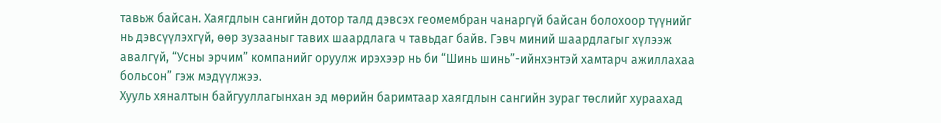тавьж байсан. Хаягдлын сангийн дотор талд дэвсэх геомембран чанаргүй байсан болохоор түүнийг нь дэвсүүлэхгүй, өөр зузааныг тавих шаардлага ч тавьдаг байв. Гэвч миний шаардлагыг хүлээж авалгүй, “Усны эрчим” компанийг оруулж ирэхээр нь би “Шинь шинь”-ийнхэнтэй хамтарч ажиллахаа больсон” гэж мэдүүлжээ.
Хууль хяналтын байгууллагынхан эд мөрийн баримтаар хаягдлын сангийн зураг төслийг хураахад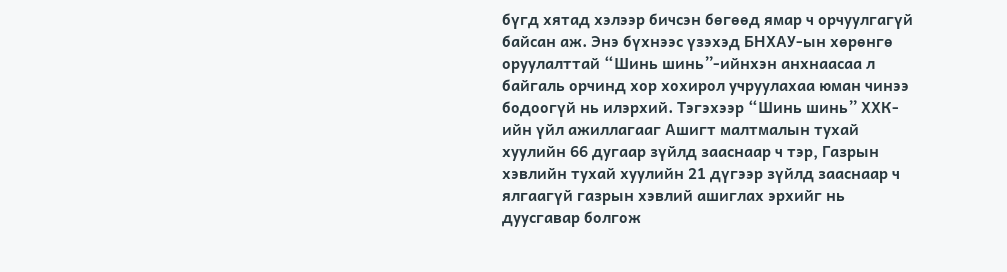бүгд хятад хэлээр бичсэн бөгөөд ямар ч орчуулгагүй байсан аж. Энэ бүхнээс үзэхэд БНХАУ-ын хөрөнгө оруулалттай “Шинь шинь”-ийнхэн анхнаасаа л байгаль орчинд хор хохирол учруулахаа юман чинээ бодоогүй нь илэрхий. Тэгэхээр “Шинь шинь” ХХК-ийн үйл ажиллагааг Ашигт малтмалын тухай хуулийн 66 дугаар зүйлд зааснаар ч тэр, Газрын хэвлийн тухай хуулийн 21 дүгээр зүйлд зааснаар ч ялгаагүй газрын хэвлий ашиглах эрхийг нь дуусгавар болгож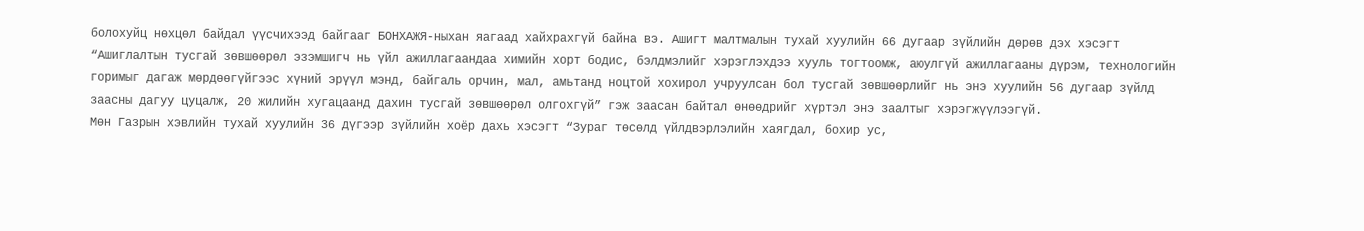болохуйц нөхцөл байдал үүсчихээд байгааг БОНХАЖЯ-ныхан яагаад хайхрахгүй байна вэ. Ашигт малтмалын тухай хуулийн 66 дугаар зүйлийн дөрөв дэх хэсэгт “Ашиглалтын тусгай зөвшөөрөл эзэмшигч нь үйл ажиллагаандаа химийн хорт бодис, бэлдмэлийг хэрэглэхдээ хууль тогтоомж, аюулгүй ажиллагааны дүрэм, технологийн горимыг дагаж мөрдөөгүйгээс хүний эрүүл мэнд, байгаль орчин, мал, амьтанд ноцтой хохирол учруулсан бол тусгай зөвшөөрлийг нь энэ хуулийн 56 дугаар зүйлд заасны дагуу цуцалж, 20 жилийн хугацаанд дахин тусгай зөвшөөрөл олгохгүй” гэж заасан байтал өнөөдрийг хүртэл энэ заалтыг хэрэгжүүлээгүй.
Мөн Газрын хэвлийн тухай хуулийн 36 дүгээр зүйлийн хоёр дахь хэсэгт “Зураг төсөлд үйлдвэрлэлийн хаягдал, бохир ус,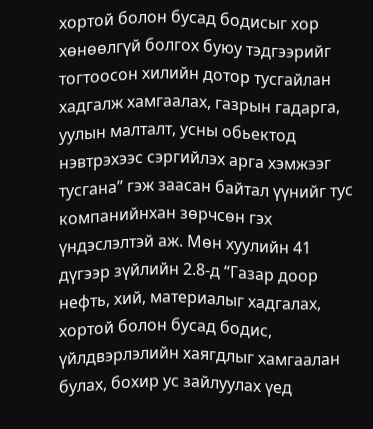хортой болон бусад бодисыг хор хөнөөлгүй болгох буюу тэдгээрийг тогтоосон хилийн дотор тусгайлан хадгалж хамгаалах, газрын гадарга, уулын малталт, усны обьектод нэвтрэхээс сэргийлэх арга хэмжээг тусгана” гэж заасан байтал үүнийг тус компанийнхан зөрчсөн гэх үндэслэлтэй аж. Мөн хуулийн 41 дүгээр зүйлийн 2.8-д “Газар доор нефть, хий, материалыг хадгалах, хортой болон бусад бодис, үйлдвэрлэлийн хаягдлыг хамгаалан булах, бохир ус зайлуулах үед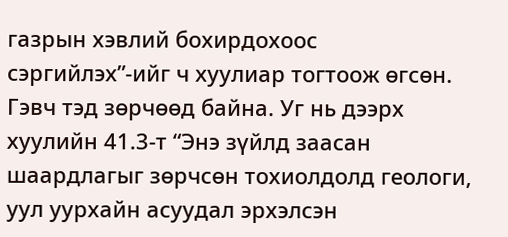газрын хэвлий бохирдохоос сэргийлэх”-ийг ч хуулиар тогтоож өгсөн. Гэвч тэд зөрчөөд байна. Уг нь дээрх хуулийн 41.3-т “Энэ зүйлд заасан шаардлагыг зөрчсөн тохиолдолд геологи, уул уурхайн асуудал эрхэлсэн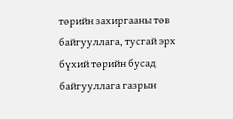төрийн захиргааны төв байгууллага, тусгай эрх бүхий төрийн бусад байгууллага газрын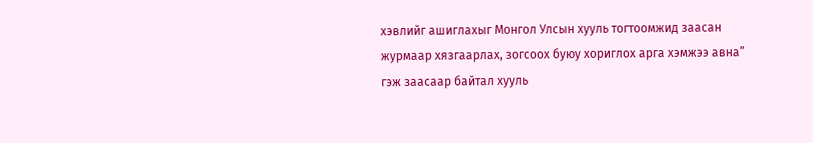хэвлийг ашиглахыг Монгол Улсын хууль тогтоомжид заасан журмаар хязгаарлах, зогсоох буюу хориглох арга хэмжээ авна” гэж заасаар байтал хууль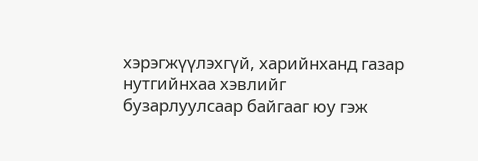хэрэгжүүлэхгүй, харийнханд газар нутгийнхаа хэвлийг бузарлуулсаар байгааг юу гэж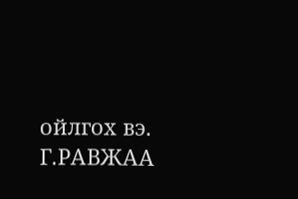ойлгох вэ.
Г.РАВЖАА